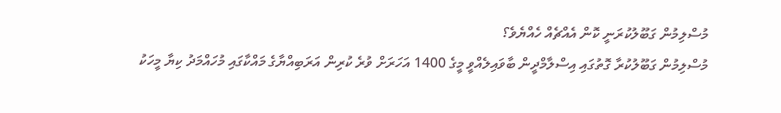މުސްލިމުން ގަބޫލުކުރަނީ ކޮން އެއްޗެއް ހެއްޔެވެ؟
މުސްލިމުން ގަބޫލުކުރާ ގޮތުގައި އިސްލާމްދީން ބާވައިލެއްވީ މީގެ 1400 އަހަރަށް ވުރެ ކުރިން އަރަބިއްޔާގެ މައްކާގައި މުހައްމަދު ކިޔާ މީހަކު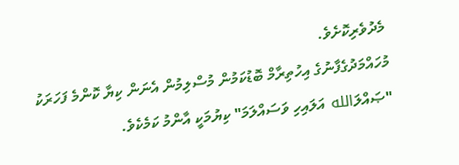މެދުވެރިކޮށެވެ.
މުހައްމަދުގެފާނުގެ އިހުތިރާމް ބޮޑުކަމުން މުސްލިމުން އެނަން ކިޔާ ކޮންމެ ފަހަރަކު "ޞައްލަالله އަލައިހި ވަސައްލަމަ" ކިޔުމަކީ އާންމު ކަމެކެވެ.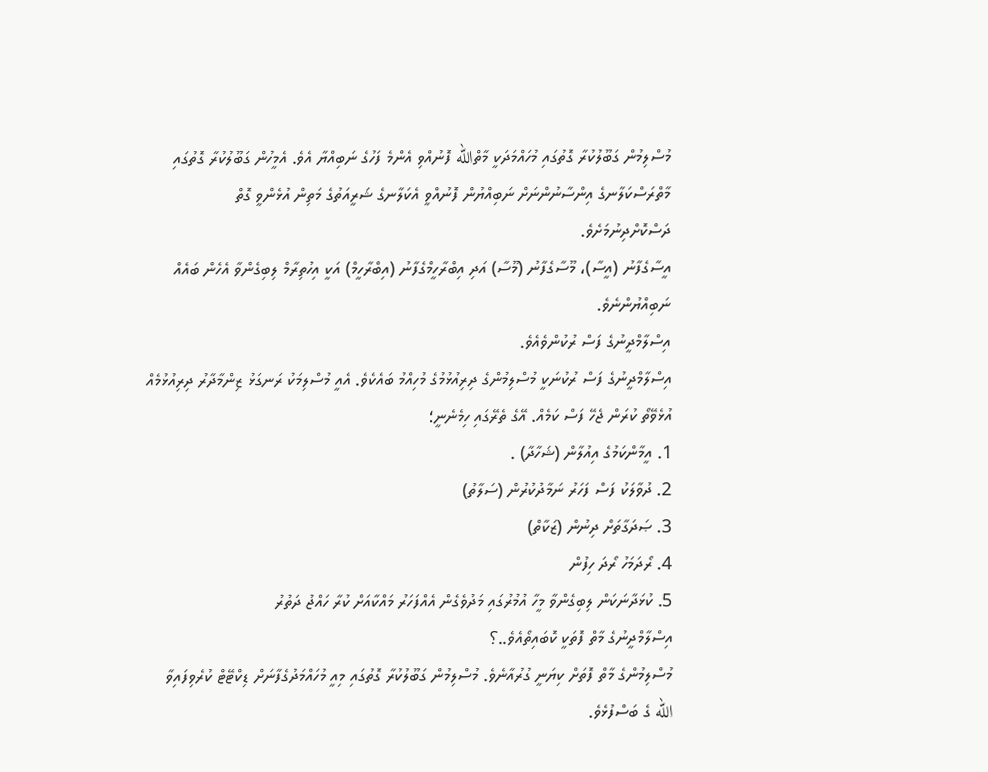މުސްލިމުން ގަބޫލުކުރާ ގޮތުގައި މުހައްމަދަކީ މާތްالله ފޮނުއްވި އެންމެ ފަހުގެ ނަބިއްޔާ އެވެ. އެމީހުން ގަބޫލުކުރާ ގޮތުގައި މާތްރަސްކަލާނގެ އިންސާނުންނަށް ނަބިއްޔުން ފޮނުއްވީ އެކަލާނގެ ޝަރީއަތުގެ މަތިން އުޅެންވީ ގޮތް ދަސްކޮށްދިނުމަށެވެ.
އީސާގެފާނު (އީސާ)، މޫސާގެފާނު (މޫސާ) އަދި އިބްރާހީމްގެފާނު (އިބްރާހީމް) އަކީ އިހުތިރާމް ލިބިގެންވާ އެހެން ބައެއް ނަބިއްޔުންނެވެ.
އިސްލާމްދީނުގެ ފަސް ރުކުންވެއެވެ.
އިސްލާމްދީނުގެ ފަސް ރުކުނަކީ މުސްލިމުންގެ ދިރިއުޅުމުގެ މުހިއްމު ބައެކެވެ. އެއީ މުސްލިމަކު ރަނގަޅު ޒިންމާދާރު ދިރިއުޅުމެއް އުޅެވޭތޯ ކުރަން ޖެހޭ ފަސް ކަމެއް. އޭގެ ތެރޭގައި ހިމެނެނީ؛
1. އީމާންކަމުގެ އިއުލާން (ޝަހާދާ) .
2. ދުވާލަކު ފަސް ފަހަރު ނަމާދުކުރުން (ސަލާތު)
3. ޞަދަގާތަށް ދިނުން (ޒަކާތް)
4. ރޯދަމަހު ރޯދަ ހިފުން
5. ކުޅަދާނަކަން ލިބިގެންވާ މީހާ އުމުރުގައި މަދުވެގެން އެއްފަހަރު މައްކާއަށް ކުރާ ހައްޖު ދަތުރު
އިސްލާމްދީނުގެ މާތް ފޮތަކީ ކޮބައިތޯއެވެ..؟
މުސްލިމުންގެ މާތް ފޮތަށް ކިޔަނީ ގުރުއާނެވެ. މުސްލިމުން ގަބޫލުކުރާ ގޮތުގައި މިއީ މުހައްމަދުގެފާނަށް ޑިކްޓޭޓް ކުރެވިފައިވާ الله ގެ ބަސްފުޅެވެ.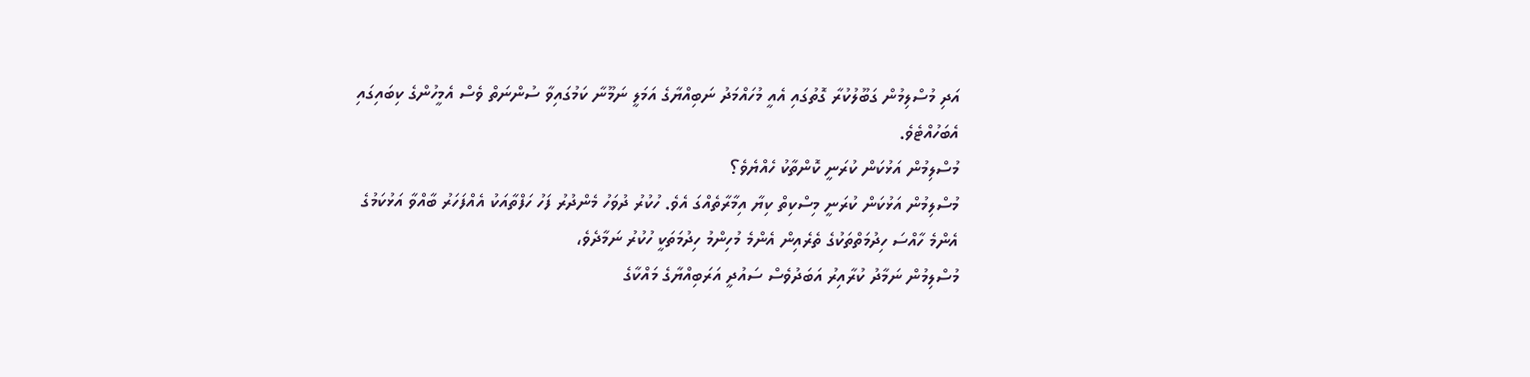އަދި މުސްލިމުން ގަބޫލުކުރާ ގޮތުގައި އެއީ މުހައްމަދު ނަބިއްޔާގެ އަމަލީ ނަމޫނާ ކަމުގައިވާ ސުންނަތް ވެސް އެމީހުންގެ ކިބައިގައި އެބަހުއްޓެވެ.
މުސްލިމުން އަޅުކަން ކުރަނީ ކޮންތާކު ހެއްޔެވެ؟
މުސްލިމުން އަޅުކަން ކުރަނީ މިސްކިތް ކިޔާ އިމާރާތެއްގަ އެވެ. ހުކުރު ދުވަހު މެންދުރު ފަހު ހަފްތާއަކު އެއްފަހަރު ބާއްވާ އަޅުކަމުގެ އެންމެ ހާއްސަ ހިދުމަތްތަކުގެ ތެރެއިން އެންމެ މުހިންމު ހިދުމަތަކީ ހުކުރު ނަމާދެވެ،
މުސްލިމުން ނަމާދު ކުރާއިރު އަބަދުވެސް ސައުދީ އަރަބިއްޔާގެ މައްކާގެ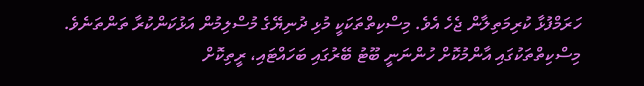ހަރަމްފުޅާ ކުރިމަތިލާން ޖެހެ އެވެ. މިސްކިތްތަކަކީ މުޅި ދުނިޔޭގެ މުސްލިމުން އަޅުކަންކުރާ ތަންތަނެވެ. މިސްކިތްތަކުގައި އާންމުކޮށް ހުންނަނީ ބޫޓު ބޭރުގައި ބަހައްޓައި، ރީތިކޮށް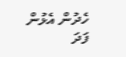ހެދުން އެޅުން ފަދަ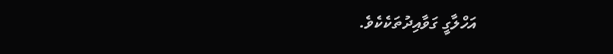އަހްލާގީ ގަވާއިދުތަކެކެވެ.